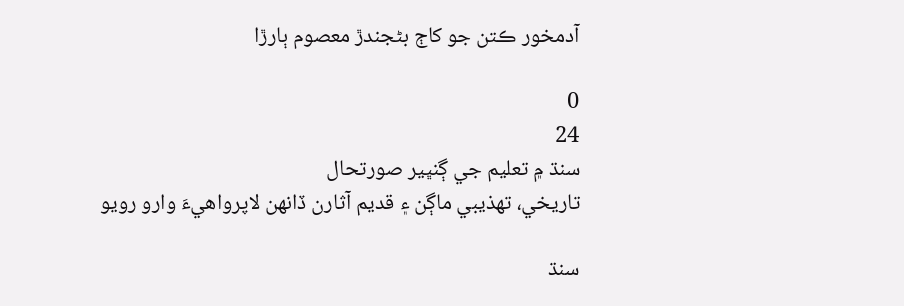آدمخور ڪتن جو کاڄ بڻجندڙ معصوم ٻارڙا

0
24
سنڌ ۾ تعليم جي ڳنڀير صورتحال
تاريخي، تهذيبي ماڳن ۽ قديم آثارن ڏانهن لاپرواهيءَ وارو رويو

سنڌ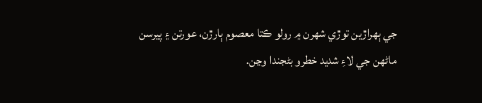جي ٻهراڙين توڙي شهرن ۾ رولو ڪتا معصوم ٻارڙن، عورتن ۽ پيرسن ماڻهن جي لاءِ شديد خطرو بڻجندا وڃن.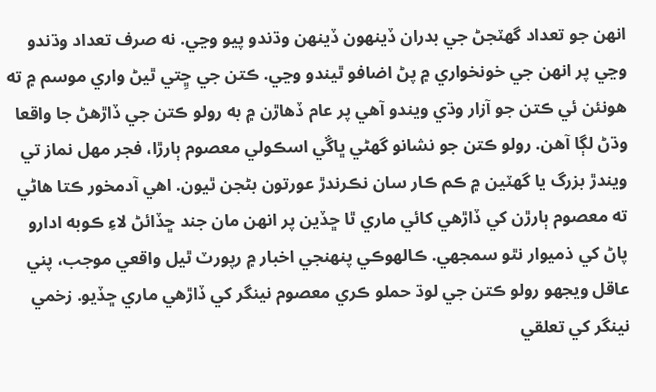انهن جو تعداد گهٽجڻ جي بدران ڏينهون ڏينهن وڌندو پيو وڃي. نه صرف تعداد وڌندو وڃي پر انهن جي خونخواري ۾ پڻ اضافو ٿيندو وڃي. ڪتن جي ڇِتي ٿيڻ واري موسم ۾ ته هونئن ئي ڪتن جو آزار وڌي ويندو آهي پر عام ڏهاڙن ۾ به رولو ڪتن جي ڏاڙهڻ جا واقعا وڌڻ لڳا آهن. رولو ڪتن جو نشانو گهڻي ڀاڱي اسڪولي معصوم ٻارڙا، فجر مهل نماز تي ويندڙ بزرگ يا گهٽين ۾ ڪم ڪار سان نڪرندڙ عورتون بڻجن ٿيون. اهي آدمخور ڪتا هاڻي ته معصوم ٻارڙن کي ڏاڙهي کائي ماري ٿا ڇڏين پر انهن مان جند ڇڏائڻ لاءِ ڪوبه ادارو پاڻ کي ذميوار نٿو سمجهي. ڪالهوڪي پنهنجي اخبار ۾ رپورٽ ٿيل واقعي موجب، پني عاقل ويجهو رولو ڪتن جي لوڌ حملو ڪري معصوم نينگر کي ڏاڙهي ماري ڇڏيو. زخمي نينگر کي تعلقي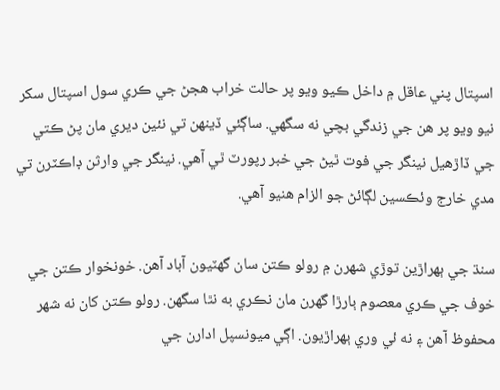اسپتال پني عاقل ۾ داخل ڪيو ويو پر حالت خراب هجڻ جي ڪري سول اسپتال سکر نيو ويو پر هن جي زندگي بچي نه سگهي. ساڳئي ڏينهن تي نئين ديري مان پڻ ڪتي جي ڏاڙهيل نينگر جي فوت ٿيڻ جي خبر رپورٽ ٿي آهي. نينگر جي وارثن ڊاڪٽرن تي مدي خارج وئڪسين لڳائڻ جو الزام هنيو آهي.

سنڌ جي ٻهراڙين توڙي شهرن ۾ رولو ڪتن سان گهٽيون آباد آهن. خونخوار ڪتن جي خوف جي ڪري معصوم ٻارڙا گهرن مان نڪري به نٿا سگهن. رولو ڪتن کان نه شهر محفوظ آهن ۽ نه ئي وري ٻهراڙيون. اڳي ميونسپل ادارن جي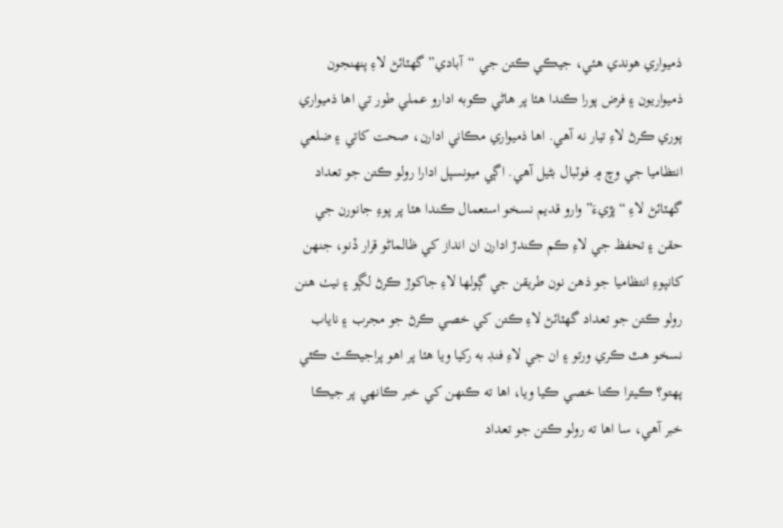ذميواري هوندي هئي، جيڪي ڪتن جي “آبادي” گهٽائڻ لاءِ پنهنجون ذميواريون ۽ فرض پورا ڪندا هئا پر هاڻي ڪوبه ادارو عملي طور تي اها ذميواري پوري ڪرڻ لاءِ تيار نه آهي. اها ذميواري مڪاني ادارن، صحت کاتي ۽ ضلعي انتظاميا جي وچ ۾ فوٽبال بڻيل آهي. اڳي ميونسپل ادارا رولو ڪتن جو تعداد گهٽائڻ لاءِ “پڙيءَ” وارو قديم نسخو استعمال ڪندا هئا پر پوءِ جانورن جي حقن ۽ تحفظ جي لاءِ ڪم ڪندڙ ادارن ان انداز کي ظالماڻو قرار ڏنو، جنهن کانپوءِ انتظاميا جو ذهن نون طريقن جي ڳولها لاءِ جاکوڙ ڪرڻ لڳو ۽ نيٺ هنن رولو ڪتن جو تعداد گهٽائڻ لاءِ ڪتن کي خصي ڪرڻ جو مجرب ۽ ناياب نسخو هٿ ڪري ورتو ۽ ان جي لاءِ فنڊ به رکيا ويا هئا پر اهو پراجيڪٽ ڪٿي پهتو؟ ڪيترا ڪتا خصي ڪيا ويا، اها ته ڪنهن کي خبر ڪانهي پر جيڪا خبر آهي، سا اها ته رولو ڪتن جو تعداد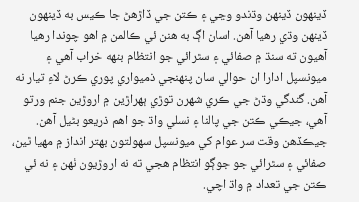ڏينهون ڏينهن وڌندو وڃي ۽ ڪتن جي ڏاڙهڻ جا ڪيس به ڏينهون ڏينهن وڌي رهيا آهن. اسان اڳ به هنن ئي ڪالمن ۾ اهو چوندا رهيا آهيون ته سنڌ ۾ صفائي ۽ سٿرائي جو انتظام بنهه خراب آهي ۽ ميونسپل ادارا ان حوالي سان پنهنجي ذميواري پوري ڪرڻ لاءِ تيار نه آهن. گندگي وڌڻ جي ڪري شهرن توڙي ٻهراڙين ۾ اروڙين جنم ورتو آهي، جيڪي ڪتن جي پالنا ۽ نسلي واڌ جو اهم ذريعو بڻيل آهن. جيڪڏهن وقت سر عوام کي ميونسپل سهولتون بهتر انداز ۾ مهيا ٿين، صفائي ۽ سٿرائي جو جوڳو انتظام هجي ته نه اروڙيون ٺهن ۽ نه ئي ڪتن جي تعداد ۾ واڌ اچي.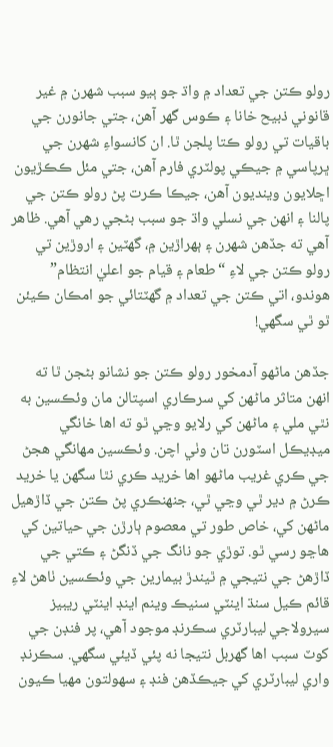رولو ڪتن جي تعداد ۾ واڌ جو ٻيو سبب شهرن ۾ غير قانوني ذبيح خانا ۽ ڪوس گهر آهن، جتي جانورن جي باقيات تي رولو ڪتا پلجن ٿا. ان کانسواءِ شهرن جي ڀرپاسي ۾ جيڪي پولٽري فارم آهن، جتي مئل ڪڪڙيون اڇلايون وينديون آهن، جيڪا ڪرت پڻ رولو ڪتن جي پالنا ۽ انهن جي نسلي واڌ جو سبب بڻجي رهي آهي. ظاهر آهي ته جڏهن شهرن ۽ ٻهراڙين ۾، گهٽين ۽ اروڙين تي رولو ڪتن جي لاءِ “طعام ۽ قيام جو اعليٰ انتظام” هوندو، اتي ڪتن جي تعداد ۾ گهٽتائي جو امڪان ڪيئن ٿو ٿي سگهي!

جڏهن ماڻهو آدمخور رولو ڪتن جو نشانو بڻجن ٿا ته انهن متاثر ماڻهن کي سرڪاري اسپتالن مان وئڪسين به نٿي ملي ۽ ماڻهن کي رلايو وڃي ٿو ته اها خانگي ميڊيڪل اسٽورن تان وٺي اچن. وئڪسين مهانگي هجڻ جي ڪري غريب ماڻهو اها خريد ڪري نٿا سگهن يا خريد ڪرڻ ۾ دير ٿي وڃي ٿي، جنهنڪري پڻ ڪتن جي ڏاڙهيل ماڻهن کي، خاص طور تي معصوم ٻارڙن جي حياتين کي هاڃو رسي ٿو. توڙي جو نانگ جي ڏنگڻ ۽ ڪتي جي ڏاڙهڻ جي نتيجي ۾ ٿيندڙ بيمارين جي وئڪسين ٺاهڻ لاءِ قائم ڪيل سنڌ اينٽي سنيڪ وينم اينڊ اينٽي ريبيز سيرولاجي ليبارٽري سڪرنڊ موجود آهي، پر فنڊن جي کوٽ سبب اها گهربل نتيجا نه پئي ڏيئي سگهي. سڪرنڊ واري ليبارٽري کي جيڪڏهن فنڊ ۽ سهولتون مهيا ڪيون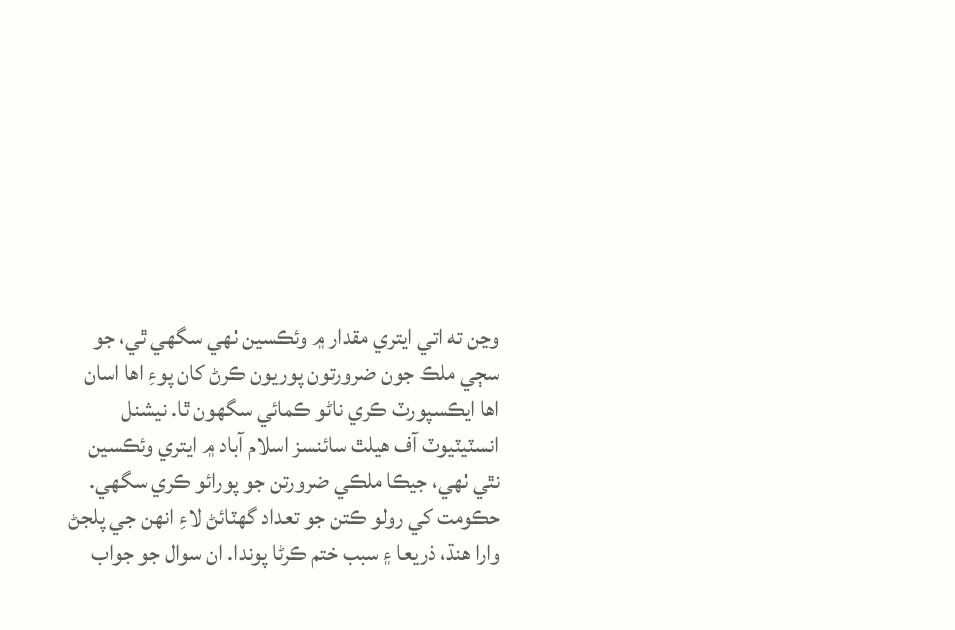وڃن ته اتي ايتري مقدار ۾ وئڪسين ٺهي سگهي ٿي، جو سڄي ملڪ جون ضرورتون پوريون ڪرڻ کان پوءِ اها اسان اها ايڪسپورٽ ڪري ناڻو ڪمائي سگهون ٿا. نيشنل انسٽيٽيوٽ آف هيلٿ سائنسز اسلام آباد ۾ ايتري وئڪسين نٿي ٺهي، جيڪا ملڪي ضرورتن جو پورائو ڪري سگهي. حڪومت کي رولو ڪتن جو تعداد گهٽائڻ لاءِ انهن جي پلجڻ وارا هنڌ، ذريعا ۽ سبب ختم ڪرڻا پوندا. ان سوال جو جواب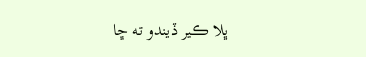ڀلا ڪير ڏيندو ته ڇا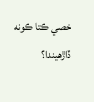خصي ڪتا ڪونه ڏاڙهيندا؟